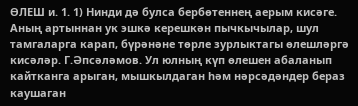ӨЛЕШ и. 1. 1) Нинди дә булса бербөтеннең аерым кисәге. Аның артыннан ук эшкә керешкән пычкычылар, шул тамгаларга карап, бүрәнәне төрле зурлыктагы өлешләргә кисәләр. Г.Әпсәләмов. Ул юлның күп өлешен абаланып кайтканга арыган, мышкылдаган һәм нәрсәдәндер бераз каушаган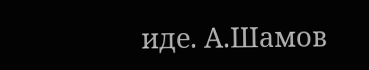иде. А.Шамов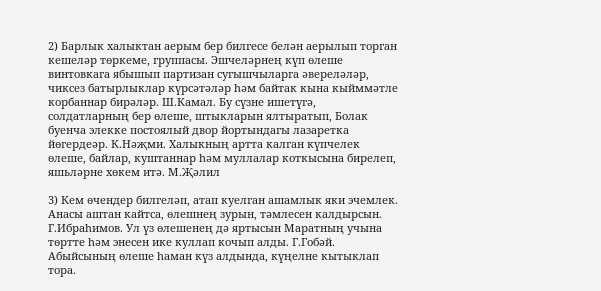2) Барлык халыктан аерым бер билгесе белән аерылып торган кешеләр төркеме, группасы. Эшчеләрнең күп өлеше винтовкага ябышып партизан сугышчыларга әвереләләр, чиксез батырлыклар күрсәтәләр һәм байтак кына кыйммәтле корбаннар бирәләр. Ш.Камал. Бу сүзне ишетүгә, солдатларның бер өлеше, штыкларын ялтыратып, Болак буенча элекке постоялый двор йортындагы лазаретка йөгердеәр. К.Нәҗми. Халыкның артта калган күпчелек өлеше, байлар, куштаннар һәм муллалар коткысына бирелеп, яшьләрне хөкем итә. М.Җәлил

3) Кем өчендер билгеләп, атап куелган ашамлык яки эчемлек. Анасы аштан кайтса, өлешнең зурын, тәмлесен калдырсын. Г.Ибраһимов. Ул үз өлешенең дә яртысын Маратның учына төртте һәм энесен ике куллап кочып алды. Г.Гобәй. Абыйсының өлеше һаман күз алдында, күңелне кытыклап тора.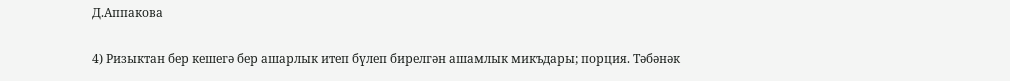Д.Аппакова

4) Ризыктан бер кешегә бер ашарлык итеп бүлеп бирелгән ашамлык микъдары; порция. Тәбәнәк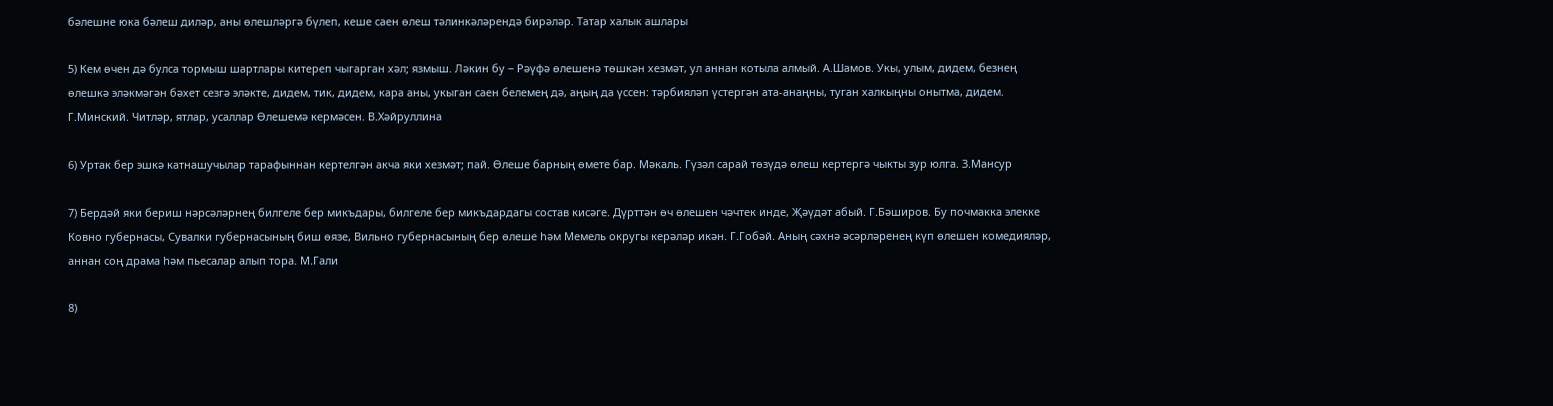бәлешне юка бәлеш диләр, аны өлешләргә бүлеп, кеше саен өлеш тәлинкәләрендә бирәләр. Татар халык ашлары

5) Кем өчен дә булса тормыш шартлары китереп чыгарган хәл; язмыш. Ләкин бу ‒ Рәүфә өлешенә төшкән хезмәт, ул аннан котыла алмый. А.Шамов. Укы, улым, дидем, безнең өлешкә эләкмәгән бәхет сезгә эләкте, дидем, тик, дидем, кара аны, укыган саен белемең дә, аңың да үссен: тәрбияләп үстергән ата-анаңны, туган халкыңны онытма, дидем. Г.Минский. Читләр, ятлар, усаллар Өлешемә кермәсен. В.Хәйруллина

6) Уртак бер эшкә катнашучылар тарафыннан кертелгән акча яки хезмәт; пай. Өлеше барның өмете бар. Мәкаль. Гүзәл сарай төзүдә өлеш кертергә чыкты зур юлга. З.Мансур

7) Бердәй яки бериш нәрсәләрнең билгеле бер микъдары, билгеле бер микъдардагы состав кисәге. Дүрттән өч өлешен чәчтек инде, Җәүдәт абый. Г.Бәширов. Бу почмакка элекке Ковно губернасы, Сувалки губернасының биш өязе, Вильно губернасының бер өлеше һәм Мемель округы керәләр икән. Г.Гобәй. Аның сәхнә әсәрләренең күп өлешен комедияләр, аннан соң драма һәм пьесалар алып тора. М.Гали

8)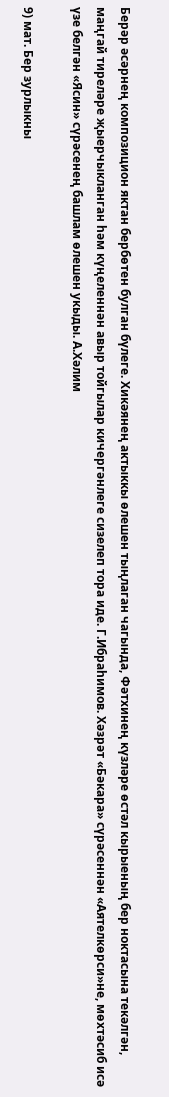Берәр әсәрнең композицион яктан бербөтен булган бүлеге. Хикәянең актыккы өлешен тыңлаган чагында, Фәтхинең күзләре өстәл кырыеның бер ноктасына текәлгән, маңгай тиреләре җыерчыкланган һәм күңеленнән авыр тойгылар кичергәнлеге сизелеп тора иде. Г.Ибраһимов. Хәзрәт «Бәкара» сүрәсеннән «Аятелкөрси»не, мөхтәсиб исә үзе белгән «Ясин» сүрәсенең башлам өлешен укыды. А.Хәлим

9) мат. Бер зурлыкны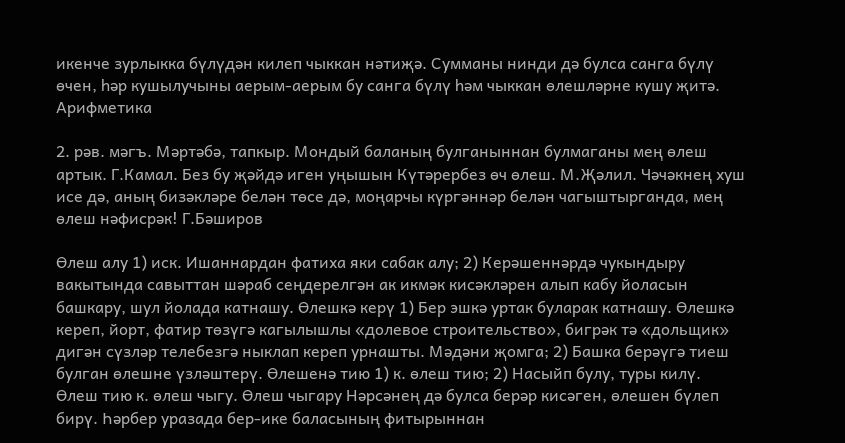икенче зурлыкка бүлүдән килеп чыккан нәтиҗә. Сумманы нинди дә булса санга бүлү өчен, һәр кушылучыны аерым-аерым бу санга бүлү һәм чыккан өлешләрне кушу җитә. Арифметика

2. рәв. мәгъ. Мәртәбә, тапкыр. Мондый баланың булганыннан булмаганы мең өлеш артык. Г.Камал. Без бу җәйдә иген уңышын Күтәрербез өч өлеш. М.Җәлил. Чәчәкнең хуш исе дә, аның бизәкләре белән төсе дә, моңарчы күргәннәр белән чагыштырганда, мең өлеш нәфисрәк! Г.Бәширов

Өлеш алу 1) иск. Ишаннардан фатиха яки сабак алу; 2) Керәшеннәрдә чукындыру вакытында савыттан шәраб сеңдерелгән ак икмәк кисәкләрен алып кабу йоласын башкару, шул йолада катнашу. Өлешкә керү 1) Бер эшкә уртак буларак катнашу. Өлешкә кереп, йорт, фатир төзүгә кагылышлы «долевое строительство», бигрәк тә «дольщик» дигән сүзләр телебезгә ныклап кереп урнашты. Мәдәни җомга; 2) Башка берәүгә тиеш булган өлешне үзләштерү. Өлешенә тию 1) к. өлеш тию; 2) Насыйп булу, туры килү. Өлеш тию к. өлеш чыгу. Өлеш чыгару Нәрсәнең дә булса берәр кисәген, өлешен бүлеп бирү. Һәрбер уразада бер-ике баласының фитырыннан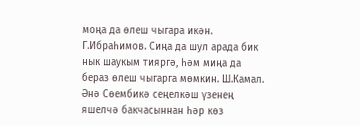моңа да өлеш чыгара икән. Г.Ибраһимов. Сиңа да шул арада бик нык шаукым тияргә, һәм миңа да бераз өлеш чыгарга мөмкин. Ш.Камал. Әнә Сөембикә сеңелкәш үзенең яшелчә бакчасыннан һәр көз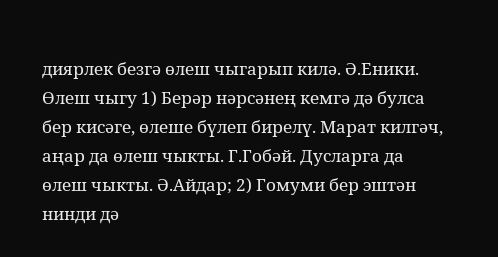диярлек безгә өлеш чыгарып килә. Ә.Еники. Өлеш чыгу 1) Берәр нәрсәнең кемгә дә булса бер кисәге, өлеше бүлеп бирелү. Марат килгәч, аңар да өлеш чыкты. Г.Гобәй. Дусларга да өлеш чыкты. Ә.Айдар; 2) Гомуми бер эштән нинди дә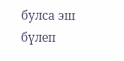булса эш бүлеп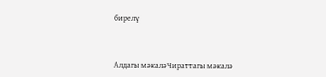бирелү



Алдагы мәкаләЧираттагы мәкалә